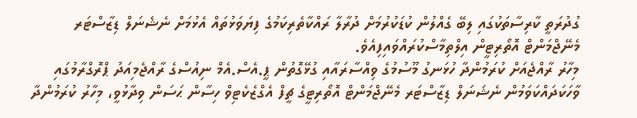ގުދުރަތީ ކާރިސާތަކުގައި ލިބޭ ގެއްލުން ކުޑަކުރުމަށް ދުރާލާ ރައްކާތެރިކަމުގެ ފިޔަވަޅުތައް އެޅުމަށް ނެޝެނަލް ޑިޒާސްޓަރ މެނޭޖްމަންޓް އޮތޯރިޓީން އިލްތިމާސްކުރައްވައިފިއެވެ.
މިހާރު ރާއްޖެއަށް ކުރަމުންދާ ހުޅަނގު މޫސުމުގެ ވިއްސާރައާއި ގުޅޭގޮތުން ޕީ.އެސް.އެމް ނިއުސްގެ ރާއްޖެމިއަދު ޕްރޮގްރާމުގައި ވާހަކަދައްކަވަމުން ނެޝަނަލް ޑިޒާސްޓަރ މެނޭޖްމަންޓް އޮތޯރިޓީގެ ޗީފް އެގްޒެކެޓިވް ހިސާން ޙަސަން ވިދާޅުވީ، މިހާރު ކުރަމުންދާ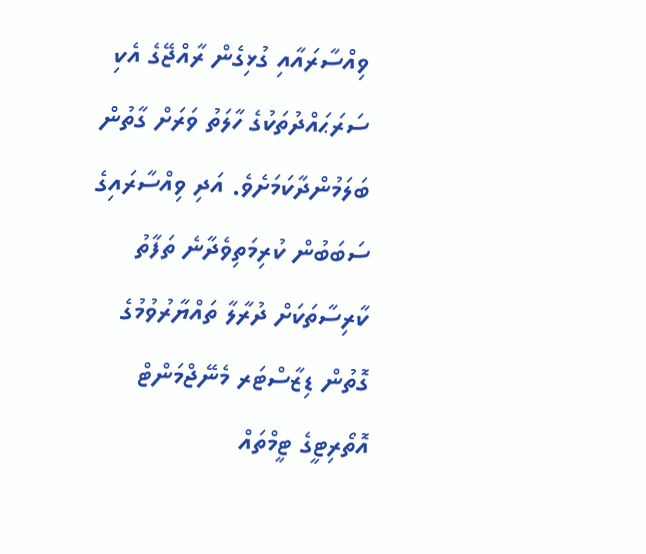ވިއްސާރައާއި ގުޅިގެން ރާއްޖޭގެ އެކި ސަރަޙައްދުތަކުގެ ހާލަތު ވަރަށް ގާތުން ބަލަމުންދާކަމަށެވެ. އަދި ވިއްސާރައިގެ ސަބަބުން ކުރިމަތިވެދާނެ ތަފާތު ކާރިސާތަކަށް ދުރާލާ ތައްޔާރުވުމުގެ ގޮތުން ޑިޒާސްޓަރ މެނޭޖްމަންޓް އޮތޯރިޓީގެ ޓީމްތައް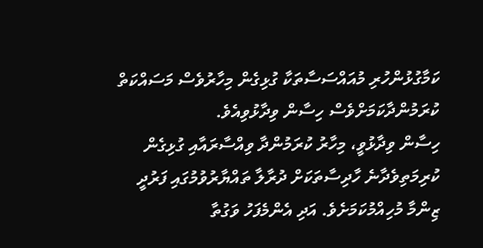ކަމާގުޅުންހުރި މުއައްސަސާތަކާ ގުޅިގެން މިހާރުވެސް މަސައްކަތް ކުރަމުންދާކަމަށްވެސް ހިސާން ވިދާޅުވިއެވެ.
ހިސާން ވިދާޅުވީ، މިހާރު ކުރަމުންދާ ވިއްސާރައާއި ގުޅިގެން ކުރިމަތިވެދާނެ ހާދިސާތަކަށް ދުރާލާ ތައްޔާރުވުމުގައި ފަރުދީ ޒިންމާ މުހިއްމުކަމަށެވެ. އަދި އެންމެފަހު ވަގުތާ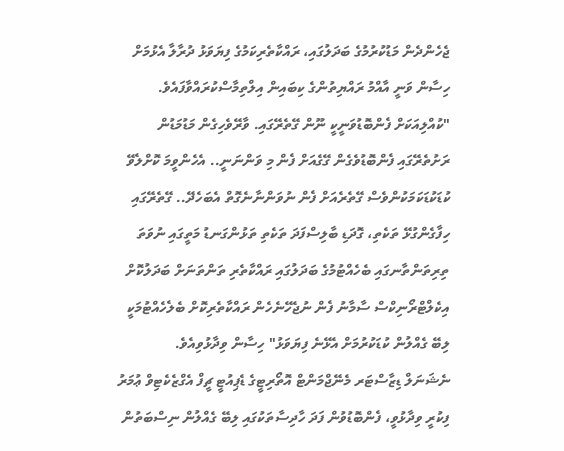ޖެހެންދެން މަޑުކުރުމުގެ ބަދަލުގައި، ރައްކާތެރިކަމުގެ ފިޔަވަޅު ދުރާލާ އެޅުމަށް ހިސާން ވަނީ އާއްމު ރައްޔިތުންގެ ކިބައިން އިލްތިމާސްކުރައްވާފައެވެ.
"ކުއްލިއަކަށް ފެންބޮޑުވަނީކީ ނޫން ގޭތެރޭގައި. ވާރޭވެހިގެން މަޑުމަޑުން ރަށުތެރޭގައި ފެންބޮޑުވެގެން ގޭގެއަށް ފެން މި ވަންނަނީ.. އެހެންވީމަ ކޮށްލެވޭ ކުޑަކުޑަކަމަކުންވެސް ގޭތެރެއަށް ފެން ނުވަންނާނެގޮތް އެބަހެދޭ.. ގޭތެރޭގައި ހިފާގެންގުޅޭ ތަކެތި، ގޮދަޑި ބާލިސްފަދަ ތަކެތި ތަޅުންގަނޑު މަތީގައި ނުވަތަ ތިރިތަންތާނގައި ބެހެއްޓުމުގެ ބަދަލުގައި ރައްކާތެރި ތަންތަނަށް ބަދަލުކޮށް އިކެލްޓްރޯނިކްސް ސާމާނު ފެން ނުޖެހޭނެހެން ރައްކާތެރިކޮށް ބެލެހެއްޓުމަކީ ލިބޭ ގެއްލުން ކުޑަކުރުމަށް އެޅޭނެ ފިޔަވަޅު" ހިސާން ވިދާޅުވިއެވެ.
ނެޝަނަލް ޑިޒާސްޓަރ މެނޭޖްމަންޓް އޮތޯރިޓީގެ ޑެޕިއުޓީ ޗީފް އެގްޒެކެޓިވް ޢުމަރު ފިކުރީ ވިދާޅުވީ، ފެންބޮޑުވުން ފަދަ ހާދިސާތަކުގައި ލިބޭ ގެއްލުން ނިސްބަތުން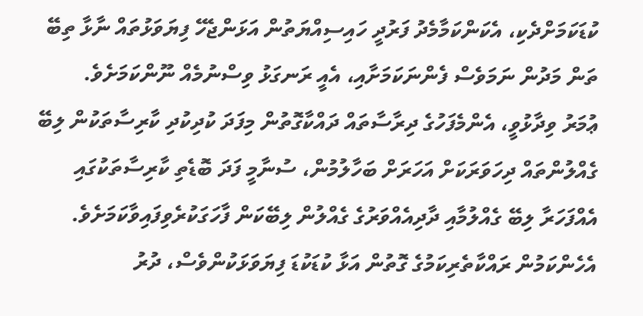ކުޑަކަމަށްދެކި، އެކަންކަމާމެދު ފަރުދީ ހައިސިއްޔަތުން އަޅަންޖެހޭ ފިޔަވަޅުތައް ނާޅާ ތިބޭ ތަން މަދުން ނަމަވެސް ފެންނަކަމަށާއި، އެއީ ރަނގަޅު ވިސްނުމެއް ނޫންކަމަށެވެ.
ޢުމަރު ވިދާޅުވީ، އެންމެފަހުގެ ދިރާސާތައް ދައްކާގޮތުން މިފަދަ ކުދިކުދި ކާރިސާތަކުން ލިބޭ ގެއްލުންތައް ދިހަވަރަކަށް އަހަރަށް ބަހާލުމުން، ސުނާމީ ފަދަ ބޮޑެތި ކާރިސާތަކުގައި އެއްފަހަރާ ލިބޭ ގެއްލުމާއި ދާދިއެއްވަރުގެ ގެއްލުން ލިބޭކަން ފާހަގަކުރެވިފައިވާކަމަށެވެ. އެހެންކަމުން ރައްކާތެރިކަމުގެ ގޮތުން އަޅާ ކުޑަކުޑަ ފިޔަވަޅަކުންވެސް، ދުރު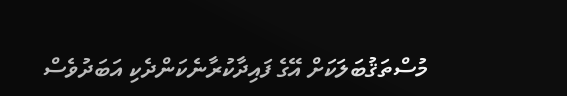މުސްތަޤުބަލަކަށް އޭގެ ފައިދާކުރާނެކަންދެކި އަބަދުވެސް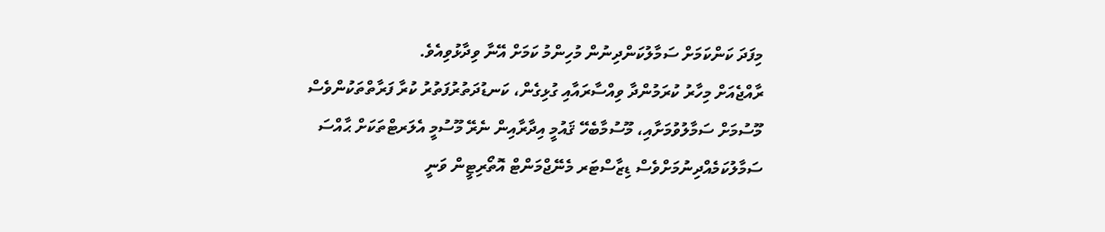މިފަދަ ކަންކަމަށް ސަމާލުކަންދިނުން މުހިންމު ކަމަށް އޭނާ ވިދާޅުވިއެވެ.
ރާއްޖެއަށް މިހާރު ކުރަމުންދާ ވިއްސާރައާއި ގުޅިގެން، ކަނޑުދަތުރުފަތުރު ކުރާ ފަރާތްތަކުންވެސް މޫސުމަށް ސަމާލުވުމަށާއި، މޫސުމާބެހޭ ޤައުމީ އިދާރާއިން ނެރޭ މޫސުމީ އެލަރޓްތަކަށް ޙާއްސަ ސަމާލުކަމެއްދިނުމަށްވެސް ޑިޒާސްޓަރ މެނޭޖްމަންޓް އޮތޯރިޓީން ވަނީ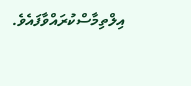އިލްތިމާސްކުރައްވާފައެވެ.